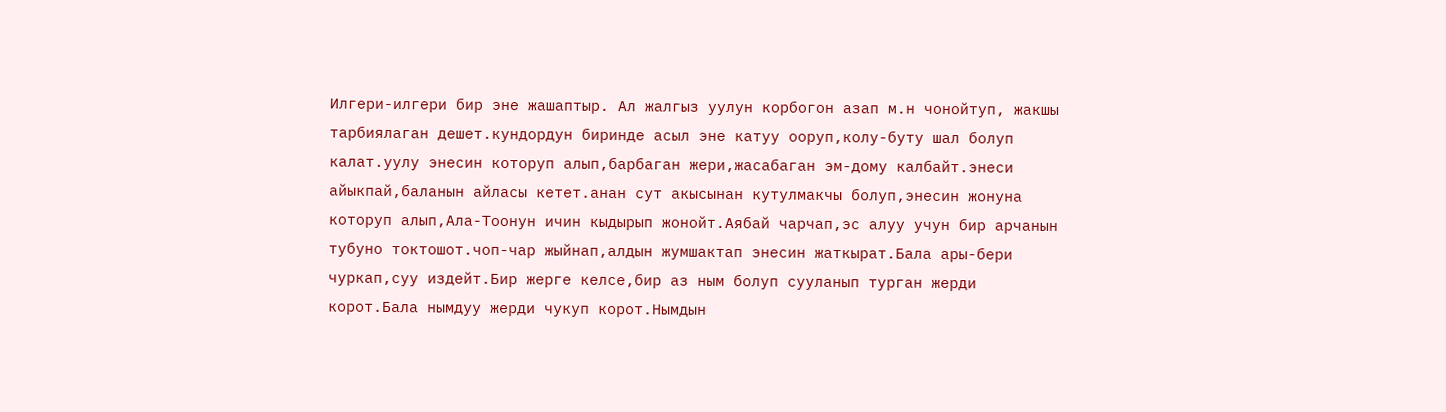Илгери-илгери бир эне жашаптыр. Ал жалгыз уулун корбогон азап м.н чонойтуп, жакшы тарбиялаган дешет.кундордун биринде асыл эне катуу ооруп,колу-буту шал болуп калат.уулу энесин которуп алып,барбаган жери,жасабаган эм-дому калбайт.энеси айыкпай,баланын айласы кетет.анан сут акысынан кутулмакчы болуп,энесин жонуна которуп алып,Ала-Тоонун ичин кыдырып жонойт.Аябай чарчап,эс алуу учун бир арчанын тубуно токтошот.чоп-чар жыйнап,алдын жумшактап энесин жаткырат.Бала ары-бери чуркап,суу издейт.Бир жерге келсе,бир аз ным болуп сууланып турган жерди корот.Бала нымдуу жерди чукуп корот.Нымдын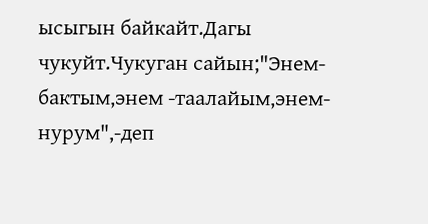ысыгын байкайт.Дагы чукуйт.Чукуган сайын;"Энем-бактым,энем -таалайым,энем-нурум",-деп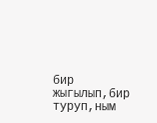бир жыгылып,бир туруп,ным